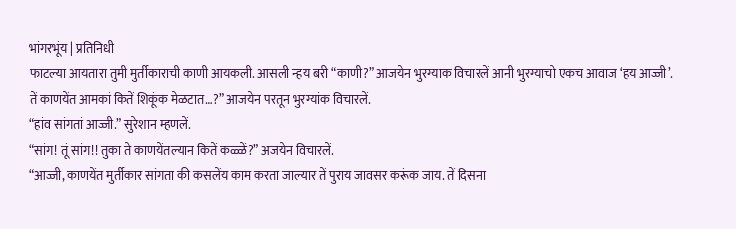भांगरभूंय | प्रतिनिधी
फाटल्या आयतारा तुमी मुर्तीकाराची काणी आयकली. आसली न्हय बरी “काणी?” आजयेन भुरग्याक विचारलें आनी भुरग्याचो एकच आवाज ‘हय आज्जी’.
तें काणयेंत आमकां कितें शिकूंक मेळटात…?” आजयेन परतून भुरग्यांक विचारलें.
“हांव सांगतां आज्जी.” सुरेशान म्हणलें.
“सांग! तूं सांग!! तुका ते काणयेंतल्यान कितें कळ्ळें?” अजयेन विचारलें.
“आज्जी, काणयेंत मुर्तीकार सांगता की कसलेंय काम करता जाल्यार तें पुराय जावसर करूंक जाय. तें दिसना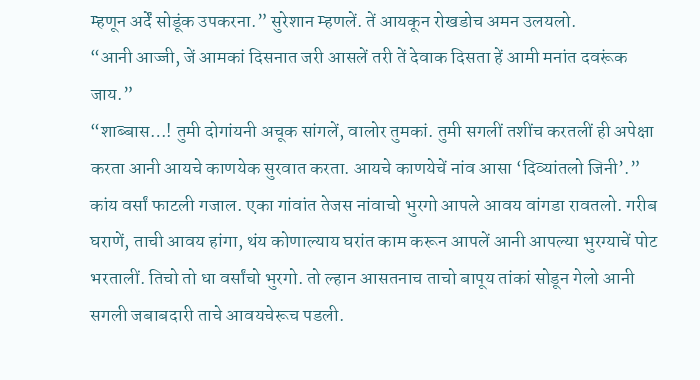म्हणून अर्दें सोडूंक उपकरना.” सुरेशान म्हणलें. तें आयकून रोखडोच अमन उलयलो.
“आनी आज्जी, जें आमकां दिसनात जरी आसलें तरी तें देवाक दिसता हें आमी मनांत दवरूंक जाय.”
“शाब्बास…! तुमी दोगांयनी अचूक सांगलें, वालोर तुमकां. तुमी सगलीं तशींच करतलीं ही अपेक्षा करता आनी आयचे काणयेक सुरवात करता. आयचे काणयेचें नांव आसा ‘दिव्यांतलो जिनी’.”
कांय वर्सां फाटली गजाल. एका गांवांत तेजस नांवाचो भुरगो आपले आवय वांगडा रावतलो. गरीब घराणें, ताची आवय हांगा, थंय कोणाल्याय घरांत काम करून आपलें आनी आपल्या भुरग्याचें पोट भरतालीं. तिचो तो धा वर्सांचो भुरगो. तो ल्हान आसतनाच ताचो बापूय तांकां सोडून गेलो आनी सगली जबाबदारी ताचे आवयचेरूच पडली.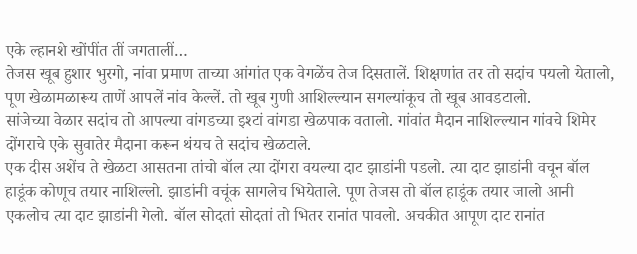एके ल्हानशे खोंपींत तीं जगतालीं…
तेजस खूब हुशार भुरगो, नांवा प्रमाण ताच्या आंगांत एक वेगळेंच तेज दिसतालें. शिक्षणांत तर तो सदांच पयलो येतालो, पूण खेळामळारूय ताणें आपलें नांव केल्लें. तो खूब गुणी आशिल्ल्यान सगल्यांकूच तो खूब आवडटालो.
सांजेच्या वेळार सदांच तो आपल्या वांगडच्या इश्टां वांगडा खेळपाक वतालो. गांवांत मैदान नाशिल्ल्यान गांवचे शिमेर दोंगराचे एके सुवातेर मैदाना करून थंयच ते सदांच खेळटाले.
एक दीस अशेंच ते खेळटा आसतना तांचो बॉल त्या दोंगरा वयल्या दाट झाडांनी पडलो. त्या दाट झाडांनी वचून बॉल हाडूंक कोणूच तयार नाशिल्लो. झाडांनी वचूंक सागलेच भियेताले. पूण तेजस तो बॉल हाडूंक तयार जालो आनी एकलोच त्या दाट झाडांनी गेलो. बॉल सोदतां सोदतां तो भितर रानांत पावलो. अचकीत आपूण दाट रानांत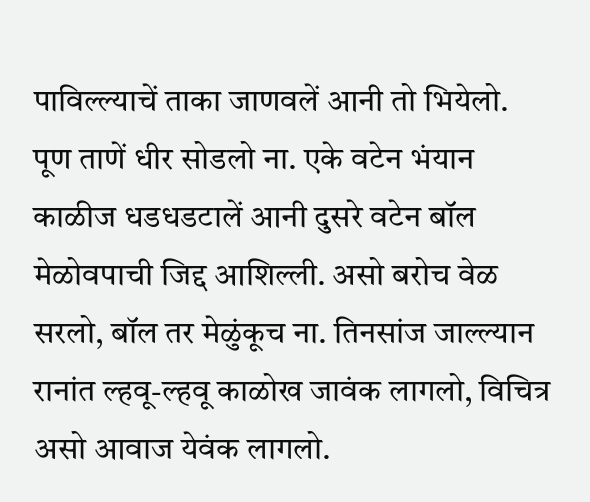पाविल्ल्याचें ताका जाणवलें आनी तो भियेलो. पूण ताणें धीर सोडलो ना. एके वटेन भंयान काळीज धडधडटालें आनी दुसरे वटेन बॉल मेळोवपाची जिद्द आशिल्ली. असो बरोच वेळ सरलो, बॉल तर मेळुंकूच ना. तिनसांज जाल्ल्यान रानांत ल्हवू-ल्हवू काळोख जावंक लागलो, विचित्र असो आवाज येवंक लागलो.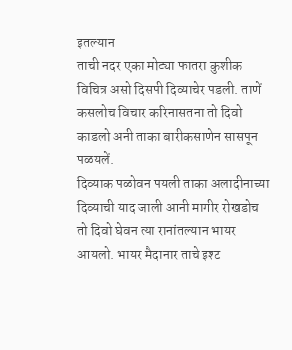इतल्यान
ताची नदर एका मोट्या फातरा कुशीक
विचित्र असो दिसपी दिव्याचेर पडली. ताणें कसलोच विचार करिनासतना तो दिवो काडलो अनी ताका बारीकसाणेन सासपून पळयलें.
दिव्याक पळोवन पयली ताका अलादीनाच्या दिव्याची याद जाली आनी मागीर रोखडोच तो दिवो घेवन त्या रानांतल्यान भायर आयलो. भायर मैदानार ताचे इश्ट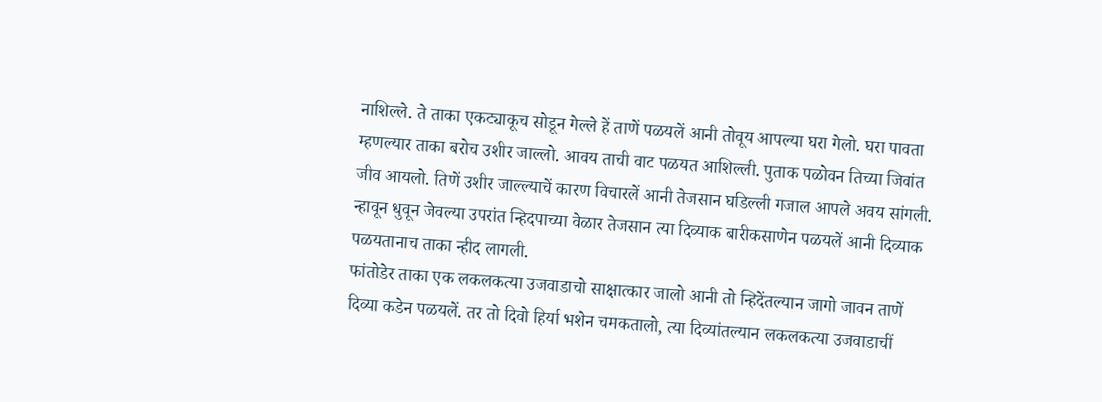नाशिल्ले. ते ताका एकट्याकूच सोडून गेल्ले हें ताणें पळयलें आनी तोवूय आपल्या घरा गेलो. घरा पावता म्हणल्यार ताका बरोच उशीर जाल्लो. आवय ताची वाट पळयत आशिल्ली. पुताक पळोवन तिच्या जिवांत जीव आयलो. तिणें उशीर जाल्ल्याचें कारण विचारलें आनी तेजसान घडिल्ली गजाल आपले अवय सांगली.
न्हावून धुवून जेवल्या उपरांत न्हिदपाच्या वेळार तेजसान त्या दिव्याक बारीकसाणेन पळयलें आनी दिव्याक पळयतानाच ताका न्हीद लागली.
फांतोडेर ताका एक लकलकत्या उजवाडाचो साक्षात्कार जालो आनी तो न्हिदेंतल्यान जागो जावन ताणें दिव्या कडेन पळयलें. तर तो दिवो हिर्या भशेन चमकतालो, त्या दिव्यांतल्यान लकलकत्या उजवाडाचीं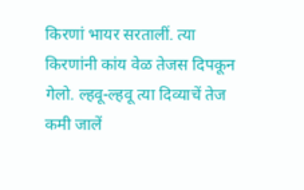किरणां भायर सरतालीं. त्या किरणांनी कांय वेळ तेजस दिपकून गेलो. ल्हवू-ल्हवू त्या दिव्याचें तेज कमी जालें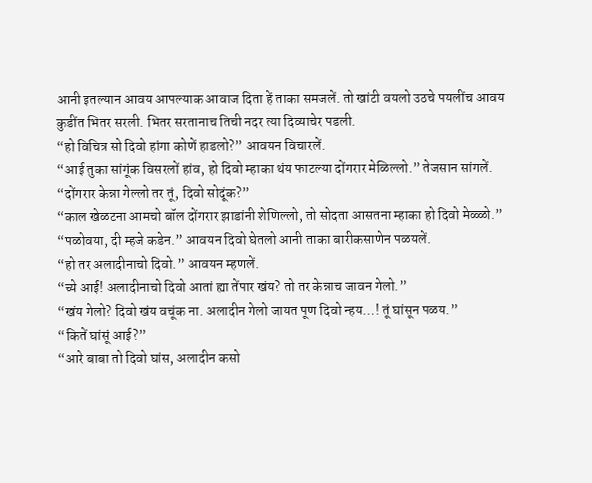आनी इतल्यान आवय आपल्याक आवाज दिता हें ताका समजलें. तो खांटी वयलो उठचे पयलींच आवय कुडींत भितर सरली. भितर सरतानाच तिची नदर त्या दिव्याचेर पडली.
“हो विचित्र सो दिवो हांगा कोणें हाडलो?” आवयन विचारलें.
“आई तुका सांगूंक विसरलों हांव, हो दिवो म्हाका थंय फाटल्या दोंगरार मेळिल्लो.” तेजसान सांगलें.
“दोंगरार केन्ना गेल्लो तर तूं, दिवो सोदूंक?”
“काल खेळटना आमचो बॉल दोंगरार झाडांनी शेणिल्लो, तो सोदता आसतना म्हाका हो दिवो मेळ्ळो.”
“पळोवया, दी म्हजे कडेन.” आवयन दिवो घेतलो आनी ताका बारीकसाणेन पळयलें.
“हो तर अलादीनाचो दिवो.” आवयन म्हणलें.
“च्ये आई! अलादीनाचो दिवो आतां ह्या तेंपार खंय? तो तर केन्नाच जावन गेलो.”
“खंय गेलो? दिवो खंय वचूंक ना. अलादीन गेलो जायत पूण दिवो न्हय…! तूं घांसून पळय.”
“कितें घांसूं आई?”
“आरे बाबा तो दिवो घांस, अलादीन कसो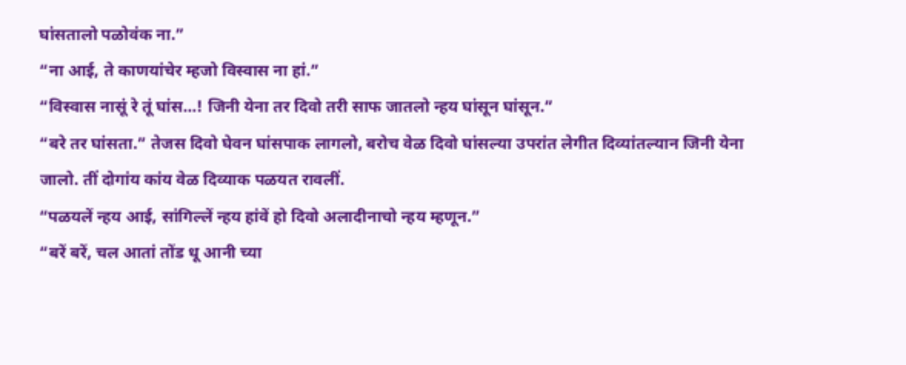घांसतालो पळोवंक ना.”
“ना आई, ते काणयांचेर म्हजो विस्वास ना हां.”
“विस्वास नासूं रे तूं घांस…! जिनी येना तर दिवो तरी साफ जातलो न्हय घांसून घांसून.”
“बरे तर घांसता.” तेजस दिवो घेवन घांसपाक लागलो, बरोच वेळ दिवो घांसल्या उपरांत लेगीत दिव्यांतल्यान जिनी येना जालो. तीं दोगांय कांय वेळ दिव्याक पळयत रावलीं.
“पळयलें न्हय आई, सांगिल्लें न्हय हांवें हो दिवो अलादीनाचो न्हय म्हणून.”
“बरें बरें, चल आतां तोंड धू आनी च्या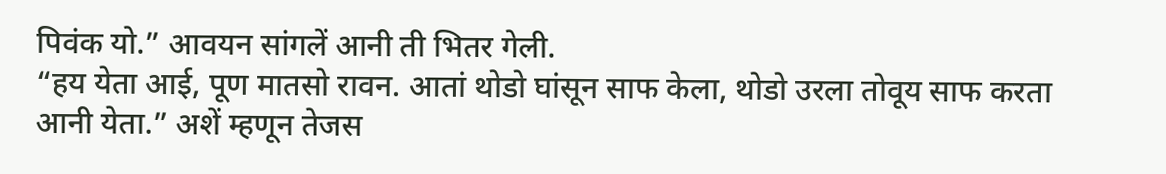पिवंक यो.” आवयन सांगलें आनी ती भितर गेली.
“हय येता आई, पूण मातसो रावन. आतां थोडो घांसून साफ केला, थोडो उरला तोवूय साफ करता आनी येता.” अशें म्हणून तेजस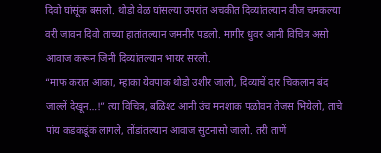दिवो घांसूंक बसलो. थोडो वेळ घांसल्या उपरांत अचकीत दिव्यांतल्यान वीज चमकल्या वरी जावन दिवो ताच्या हातांतल्यान जमनीर पडलो. मागीर धुवर आनी विचित्र असो आवाज करून जिनी दिव्यांतल्यान भायर सरलो.
“माफ करात आका, म्हाका येवपाक थोडो उशीर जालो, दिव्याचें दार चिकलान बंद जाल्लें देखून…!” त्या विचित्र, बळिश्ट आनी उंच मनशाक पळोवन तेजस भियेलो, ताचे पांय कडकडूंक लागले, तोंडांतल्यान आवाज सुटनासो जालो. तरी ताणें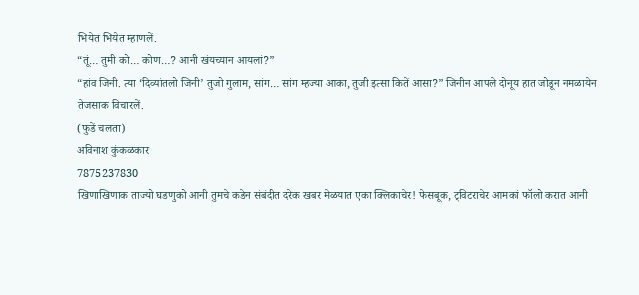भियेत भियेत म्हाणलें.
“तूं… तुमी को… कोण…? आनी खंयच्यान आयलां?”
“हांव जिनी. त्या ‘दिव्यांतलो जिनी’ तुजो गुलाम, सांग… सांग म्हज्या आका, तुजी इत्सा कितें आसा?” जिनीन आपले दोनूय हात जोडून नमळायेन तेजसाक विचारलें.
(फुडें चलता)
अविनाश कुंकळकार
7875237830
खिणाखिणाक ताज्यो घडणुको आनी तुमचे कडेन संबंदीत दरेक खबर मेळयात एका क्लिकाचेर! फेसबूक, ट्विटराचेर आमकां फॉलो करात आनी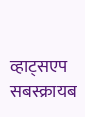व्हाट्सएप सबस्क्रायब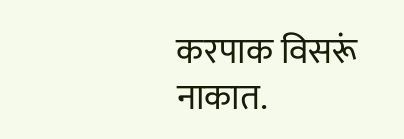करपाक विसरूं नाकात.